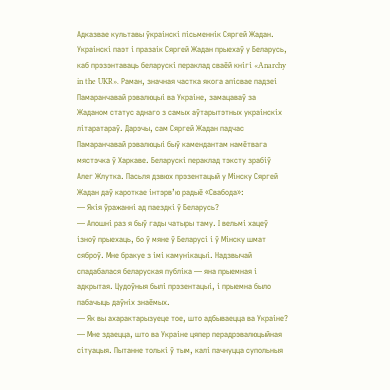Адказвае культавы ўкраінскі пісьменнік Сяргей Жадан.
Украінскі паэт і празаік Сяргей Жадан прыехаў у Беларусь, каб прэзэнтаваць беларускі пераклад сваёй кнігі «Anarchy in the UKR». Раман, значная частка якога апісвае падзеі Памаранчавай рэвалюцыі ва Украіне, замацаваў за Жаданом статус аднаго з самых аўтарытэтных украінскіх літаратараў. Дарэчы, сам Сяргей Жадан падчас Памаранчавай рэвалюцыі быў камендантам намётвага мястэчка ў Харкаве. Беларускі пераклад тэксту зрабіў Алег Жлутка. Пасьля дзвюх прэзентацый у Мінску Сяргей Жадан даў кароткае інтэрв’ю радыё «Свабода»:
— Якія ўражанні ад паездкі ў Беларусь?
— Апошні раз я быў гады чатыры таму. І вельмі хацеў ізноў прыехаць, бо ў мяне ў Беларусі і ў Мінску шмат сяброў. Мне бракуе з імі камунікацыі. Надзвычай спадабалася беларуская публіка — яна прыемная і адкрытая. Цудоўныя былі прэзентацыі, і прыемна было пабачыць даўніх знаёмых.
— Як вы ахарактарызуеце тое, што адбываецца ва Украіне?
— Мне здаецца, што ва Украіне цяпер перадрэвалюцыйная сітуацыя. Пытанне толькі ў тым, калі пачнуцца супольныя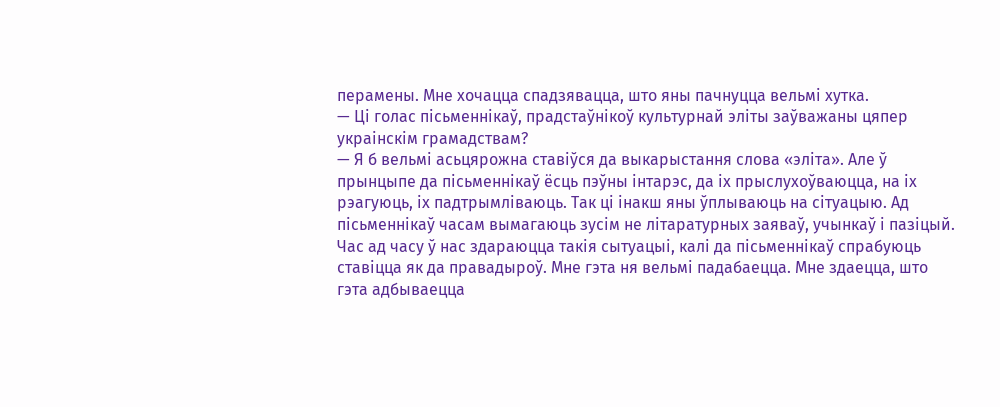перамены. Мне хочацца спадзявацца, што яны пачнуцца вельмі хутка.
— Ці голас пісьменнікаў, прадстаўнікоў культурнай эліты заўважаны цяпер украінскім грамадствам?
— Я б вельмі асьцярожна ставіўся да выкарыстання слова «эліта». Але ў прынцыпе да пісьменнікаў ёсць пэўны інтарэс, да іх прыслухоўваюцца, на іх рэагуюць, іх падтрымліваюць. Так ці інакш яны ўплываюць на сітуацыю. Ад пісьменнікаў часам вымагаюць зусім не літаратурных заяваў, учынкаў і пазіцый.
Час ад часу ў нас здараюцца такія сытуацыі, калі да пісьменнікаў спрабуюць ставіцца як да правадыроў. Мне гэта ня вельмі падабаецца. Мне здаецца, што
гэта адбываецца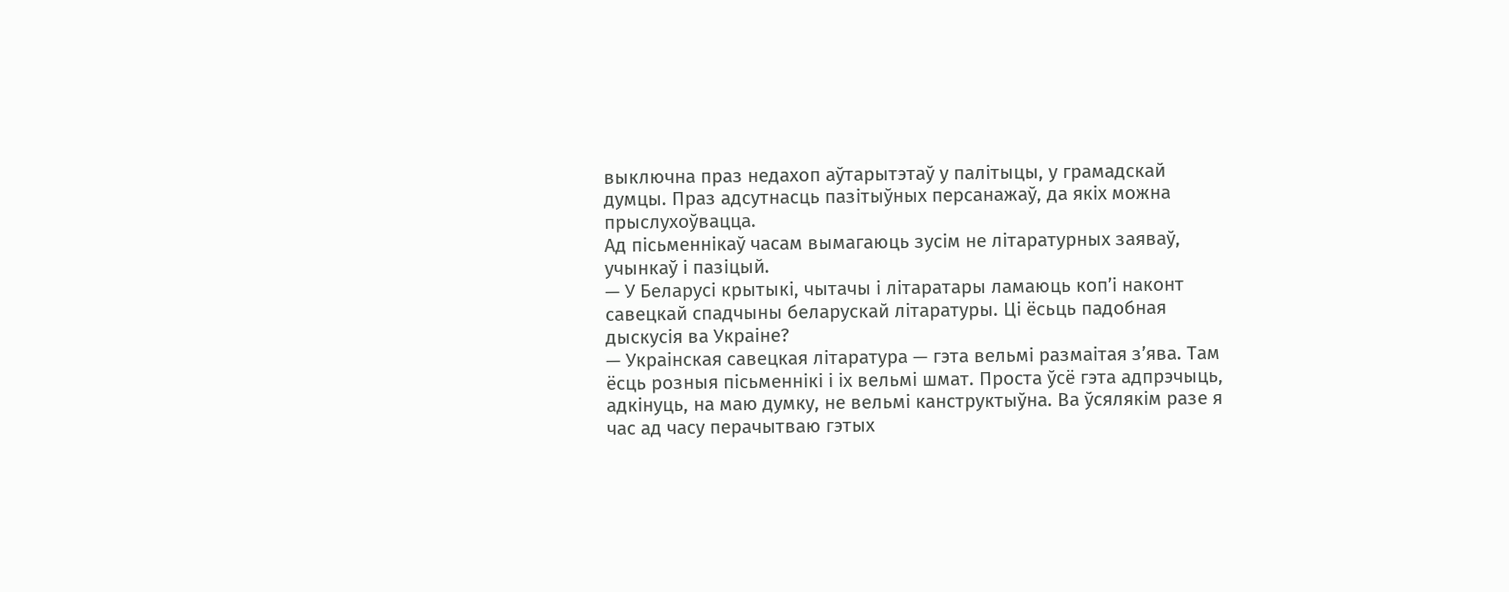выключна праз недахоп аўтарытэтаў у палітыцы, у грамадскай думцы. Праз адсутнасць пазітыўных персанажаў, да якіх можна прыслухоўвацца.
Ад пісьменнікаў часам вымагаюць зусім не літаратурных заяваў, учынкаў і пазіцый.
— У Беларусі крытыкі, чытачы і літаратары ламаюць коп’і наконт савецкай спадчыны беларускай літаратуры. Ці ёсьць падобная дыскусія ва Украіне?
— Украінская савецкая літаратура — гэта вельмі размаітая з’ява. Там ёсць розныя пісьменнікі і іх вельмі шмат. Проста ўсё гэта адпрэчыць, адкінуць, на маю думку, не вельмі канструктыўна. Ва ўсялякім разе я час ад часу перачытваю гэтых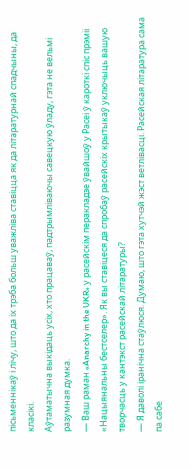пісьменнікаў і лічу, што да іх трэба больш уважліва ставіцца як да літаратурнай спадчыны, да класікі.
Аўтаматычна выкідаць усіх, хто працаваў, падтрымліваючы савецкую ўладу, гэта не вельмі разумная думка.
— Ваш раман «Anarchy in the UKR» у расейскім перакладзе ўвайшоў у Расеі ў кароткі спіс прэміі «Нацыянальны бестселер». Як вы ставіцеся да спробаў расейскіх крытыкаў уключыць вашую творчасць у кантэкст расейскай літаратуры?
— Я даволі іранічна стаўлюся. Думаю, што гэта хутчэй жэст ветлівасці. Расейская літаратура сама па сабе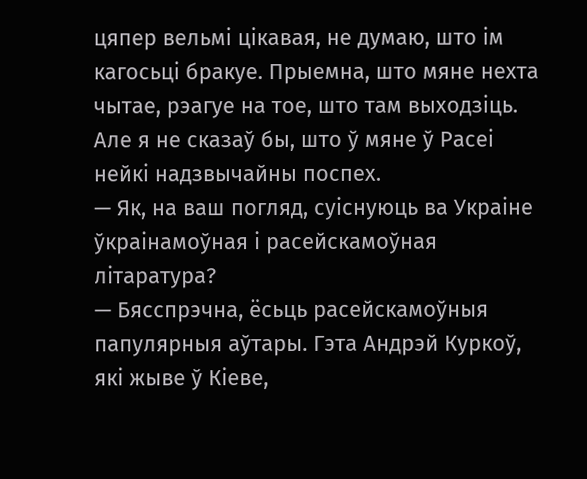цяпер вельмі цікавая, не думаю, што ім кагосьці бракуе. Прыемна, што мяне нехта чытае, рэагуе на тое, што там выходзіць. Але я не сказаў бы, што ў мяне ў Расеі нейкі надзвычайны поспех.
— Як, на ваш погляд, суіснуюць ва Украіне ўкраінамоўная і расейскамоўная літаратура?
— Бясспрэчна, ёсьць расейскамоўныя папулярныя аўтары. Гэта Андрэй Куркоў, які жыве ў Кіеве,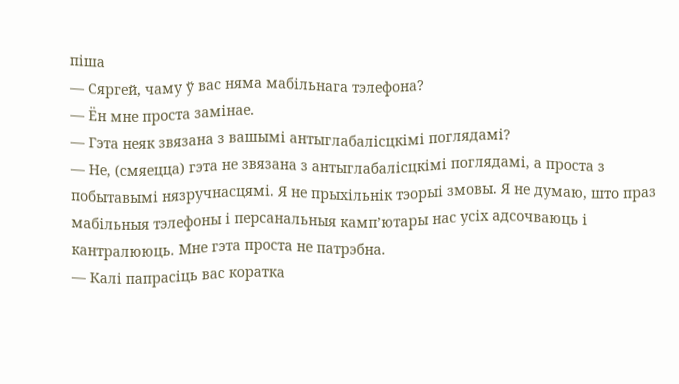піша
— Сяргей, чаму ў вас няма мабільнага тэлефона?
— Ён мне проста замінае.
— Гэта неяк звязана з вашымі антыглабалісцкімі поглядамі?
— Не, (смяецца) гэта не звязана з антыглабалісцкімі поглядамі, а проста з побытавымі нязручнасцямі. Я не прыхільнік тэорыі змовы. Я не думаю, што праз мабільныя тэлефоны і персанальныя камп’ютары нас усіх адсочваюць і кантралююць. Мне гэта проста не патрэбна.
— Калі папрасіць вас коратка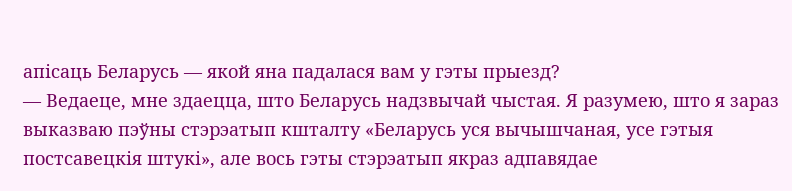апісаць Беларусь — якой яна падалася вам у гэты прыезд?
— Ведаеце, мне здаецца, што Беларусь надзвычай чыстая. Я разумею, што я зараз выказваю пэўны стэрэатып кшталту «Беларусь уся вычышчаная, усе гэтыя постсавецкія штукі», але вось гэты стэрэатып якраз адпавядае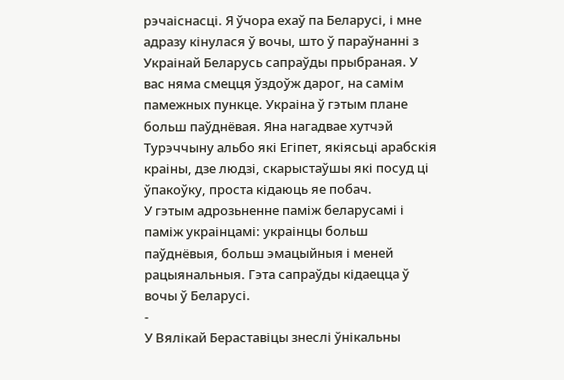рэчаіснасці. Я ўчора ехаў па Беларусі, і мне адразу кінулася ў вочы, што ў параўнанні з Украінай Беларусь сапраўды прыбраная. У вас няма смецця ўздоўж дарог, на самім памежных пункце. Украіна ў гэтым плане больш паўднёвая. Яна нагадвае хутчэй Турэччыну альбо які Егіпет, якіясьці арабскія краіны, дзе людзі, скарыстаўшы які посуд ці ўпакоўку, проста кідаюць яе побач.
У гэтым адрозьненне паміж беларусамі і паміж украінцамі: украінцы больш паўднёвыя, больш эмацыйныя і меней рацыянальныя. Гэта сапраўды кідаецца ў вочы ў Беларусі.
-
У Вялікай Бераставіцы знеслі ўнікальны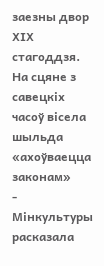заезны двор ХІХ стагоддзя. На сцяне з савецкіх часоў вісела шыльда «ахоўваецца законам»
-
Мінкультуры расказала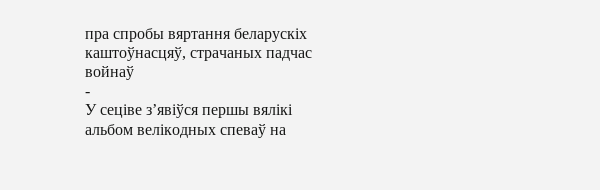пра спробы вяртання беларускіх каштоўнасцяў, страчаных падчас войнаў
-
У сеціве з’явіўся першы вялікі альбом велікодных спеваў на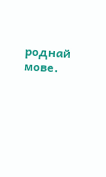роднай мове.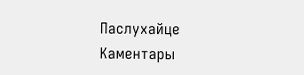Паслухайце
Каментары